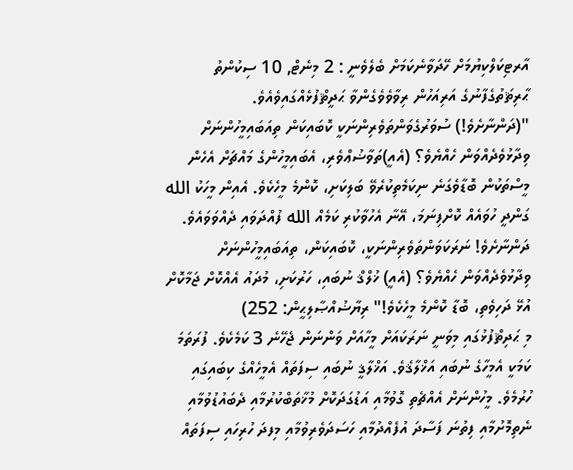އާރޓިކަލްކިޔުމަށް ހޭދަވާނެކަމަށް ބެލެވެނީ : 2 މިނެޓް, 10 ސިކުންތު
ޙާރިޘަތުގެފާނުގެ އަރިއަހުން ރިވާވެވެގެންވާ ޙަދީޘްފުޅެއްގައިވެއެވެ.
"(ދަންނާށެވެ!) ސުވަރުގެވަންތަވެރިންނަކީ ކޮބައިކަން ތިއަބައިމީހުންނަށް ވިދާޅުވެދެއްވަން ހެއްޔެވެ؟ (އެއީ)ތަވާޟުޢްވެރި، އެބައިމީހުންގެ މައްޗަށް އެހެން މީސްތަކުން ބޮޑާވެގަނެ ނިކަމެތިކުރެވޭ ބަލިކަށި، ކޮންމެ މީހެކެވެ. އެއިން މީހަކު الله ގަންދީ ހުވައެއް ކޮށްފިނަމަ، އޭނާ އެހުވާކުރި ކަމެއް الله ފުއްދަވައި ދެއްވަވައެވެ. ދަންނާށެވެ! ނަރަކަވަންތަވެރިންނަކީ، ކޮބައިކަން، ތިއަބައިމީހުންނަށް ވިދާޅުވެދެއްވަން ހެއްޔެވެ؟ (އެއީ) ޚުލްޤް ނުބައި، ހަރުކަށި، މުދައު އެއްކޮށް ޖަމާކޮށް އުޅޭ ދަހިވެތި، ބޮޑާ ކޮންމެ މީހެކެވެ!" ރިޔާޟުއްޞާލިޙީން: 252)
މި ޙަދިޘްފުޅުގައި މިވަނީ ނަރަކައަށް މީހާއަށް ވަންނަން ޖެހޭނެ 3 ކަމެކެވެ. ފުރަތަމަ ކަމަކީ އެމީހާގެ ނުބައި އަޚްލާޤެވެ. އަޚްލާޤީ ނުބައި ސިފަތައް އެމީހެއްގެ ކިބައިގައި ހުރުމެވެ. މީހުންނަށް އެއްޗެތި ގޮވުމާއި އަޑުގަދަކޮށް މުޚާތަބްކުރުމާއި ދެބައުޑުވުމާއި ނެތިމޮށުމާއި ފިތުނަ ފަސާދަ އުފެއްދުމާއި ހަސަދަވެރިވުމާއި މިފދަ ހުރިހައި ސިފަތައް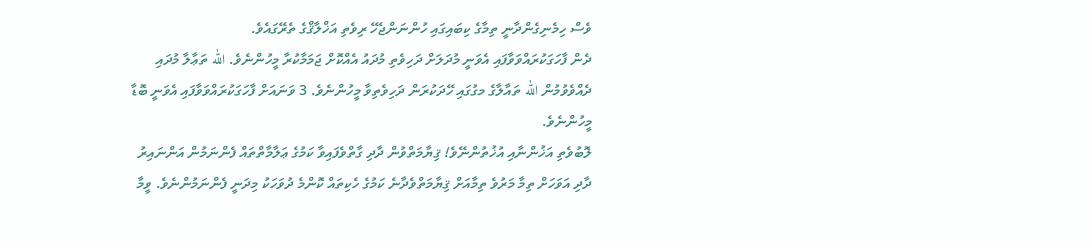ވެސް ހިމެނިގެންދާނީ ތިމާގެ ކިބައިގައި ހުންނަންޖެހޭ ރިވެތި އަޚްލާޤްގެ ތެރޭގައެވެ.
ދެން ފާހަގަކުރައްވަވާފައި އެވަނީ މުދަލަށް ދަހިވެތި މުދައު އެއްކޮށް ޖަމަމާކުރާ މީހުންނެވެ. الله ތަޢާލާ މުދައި ދެއްވެވުމުން الله ތައާލާގެ މގުގައި ހޭދަކުރަން ދަހިވެތިވާ މީހުންނެވެ. 3 ވަނައަށް ފާހަގަކުރައްވަވާފައި އެވަނީ ބޮޑާ މީހުންނެވެ.
ލޮބުވެތި އަޚުންނާއި އުޚުތުންނޭވެ! ޤިޔާމަތްވުން ދާދި ގާތްވެފައިވާ ކަމުގެ ޢަލާމާތްތައް ފެންނަމުން އަންނައިރު ދާދި އަވަހަށް ތިމާ މަރުވެ ތިމާއަށް ޤިޔާމަތްވެދާނެ ކަމުގެ ހެކިތައް ކޮންމެ ދުވަހަކު މިދަނީ ފެންނަމުންނެވެ. ވީމާ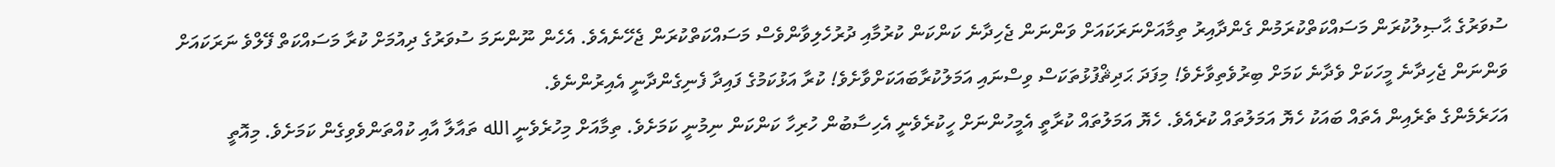ސުވަރުގެ ޙާޞިލުކުރަން މަސައްކަތްކުރަމުން ގެންދާއިރު ތިމާއަށްނަރަކައަށް ވަންނަން ޖެހިދާނެ ކަންކަން ކުރުމާއި ދުރުހެލިވާންވެސް މަސައްކަތްކުރަން ޖެހޭނެއެވެ. އެހެން ނޫންނަމަ ސުވަރުގެ ދިއުމަށް ކުރާ މަސައްކަތް ފޭލްވެ ނަރަކައަށް ވަންނަން ޖެހިދާނެ މީހަކަށް ވެދާނެ ކަމަށް ބިރުވެތިވާށެވެ! މިފަދަ ޙަދިޘްފުޅުތަކަސް ވިސްނައި އަމަލުކުރާބައަކަށްވާށެވެ! ކުރާ އަޅުކަމުގެ ފައިދާ ފެނިގެންދާނީ އެއިރުންނެވެ.
އަހަރެމެންގެ ތެރެއިން އެތައް ބައަކު ހެޔޮ އަމަލުތައް ކުރެއެވެ. ހެޔޮ އަމަލުތައް ކުރާތީ އެމީހުންނަށް ހީކުރެވެނީ އެހިސާބުން ހުރިހާ ކަންކަން ނިމުނީ ކަމަށެވެ. ތިމާއަށް މިހުރެވެނީ الله ތައާލާ އާއި ކުއްތަންވެވިގެން ކަމަށެވެ. މިއޮތީ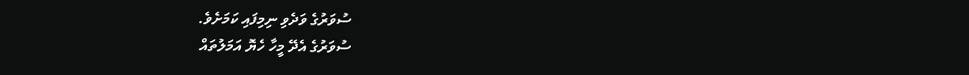ސުވަރުގެ ވަދެވި ނިމިފައި ކަމަށެވެ.
ސުވަރުގެ އެދޭ މީހާ ހެޔޮ އަމަލުތައް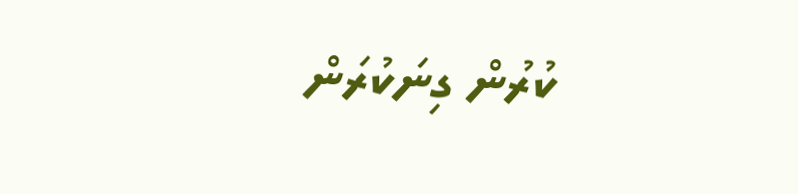ކުރުން ގިނަކުރަން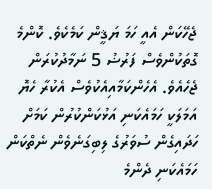ޖެހޭކަން އެއީ ހަމަ ޔަޤީން ކަމެކެވެ. ކޮންމެ ގޮތަކުންވެސް ފަރުޟު 5 ނަމާދުކުރަން ޖެހެއެވެ. އެހެންކަމާއިއެކުވެސް އެކުރާ ހެޔޮ އަމަލަކީ ހަމައެކަނި އަޅުކަންކުރުން ކަމަށް ހަދައިގެން ސުވަރުގެ ލިބިގަނެވެން ނެތްކަން ހަމައެކަނި ދެންމެ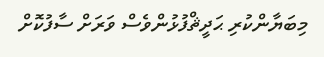މިބަޔާންކުރި ޙަދީޘްފުޅުންވެސް ވަރަށް ސާފުކޮށް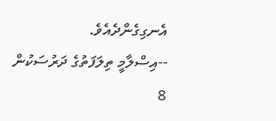އެނގިގެންދެއެވެ.
--އިސްލާމީ ތިލަފަތުގެ ދަރުސަކުން
8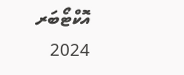އޮކްޓޯބަރ 2024